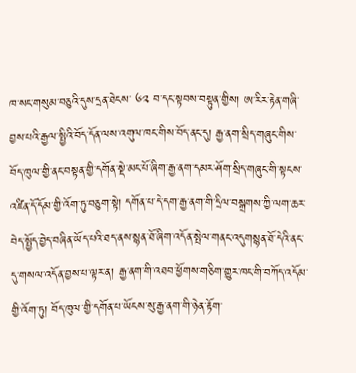ཁ་སང་གསུམ་བཅུའི་དུས་དྲན་ཐེངས་ ༦༢ བ་དང་སྟབས་བསྟུན་གྱིས། ཨ་རིར་རྟེན་གཞི་བྱས་པའི་རྒྱལ་སྤྱིའི་བོད་དོན་ལས་འགུལ་ཁང་གིས་བོད་ནང་དུ། རྒྱ་ནག་སྲིད་གཞུང་གིས་བོད་ཁུལ་གྱི་ནང་བསྟན་གྱི་དགོན་སྡེ་མང་པོ་ཞིག་རྒྱ་ནག་དམར་ཤོག་སྲིད་གཞུང་གི་སྟངས་འཛིན་དོ་དོམ་གྱི་འོག་ཏུ་བཅུག་སྟེ། དགོན་པ་དེ་དག་རྒྱ་ནག་གི་དྲིལ་བསྒྲགས་ཀྱི་ལག་ཆར་བེད་སྤྱོད་བྱེད་བཞིན་ཡོད་པའི་ཐད་ནས་སྙན་ཐོ་ཞིག་འདོན་སྤེལ་གནང་འདུགསྙན་ཐོ་དེའི་ནང་དུ་གསལ་འདོན་བྱས་པ་ལྟར་ན། རྒྱ་ནག་གི་འཐབ་ཕྱོགས་གཅིག་གྱུར་ཁང་གི་བཀོད་འདོམ་གྱི་འོག་ཏུ། བོད་ཁུལ་གྱི་དགོན་པ་ཡོངས་སུ་རྒྱ་ནག་གི་ཉེན་རྟོག་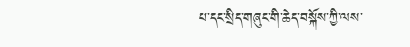པ་དང་སྲིད་གཞུང་གི་ཆེད་བསྐོས་ཀྱི་ལས་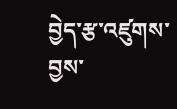བྱེད་རྩ་འཛུགས་བྱས་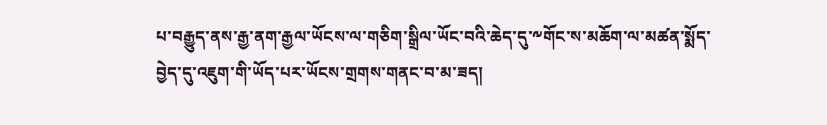པ་བརྒྱུད་ནས་རྒྱ་ནག་རྒྱལ་ཡོངས་ལ་གཅིག་སྒྲིལ་ཡོང་བའི་ཆེད་དུ་༸གོང་ས་མཆོག་ལ་མཚན་སྨོད་བྱེད་དུ་འཇུག་གི་ཡོད་པར་ཡོངས་གྲགས་གནང་བ་མ་ཟད།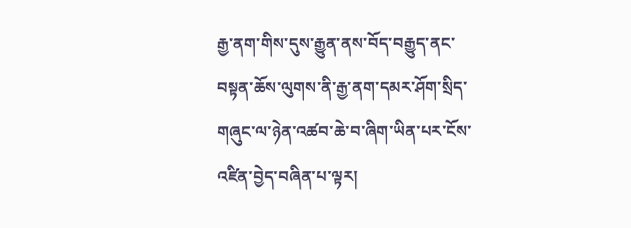རྒྱ་ནག་གིས་དུས་རྒྱུན་ནས་བོད་བརྒྱུད་ནང་བསྟན་ཆོས་ལུགས་ནི་རྒྱ་ནག་དམར་ཤོག་སྲིད་གཞུང་ལ་ཉེན་འཚབ་ཆེ་བ་ཞིག་ཡིན་པར་ངོས་འཛིན་བྱེད་བཞིན་པ་ལྟར།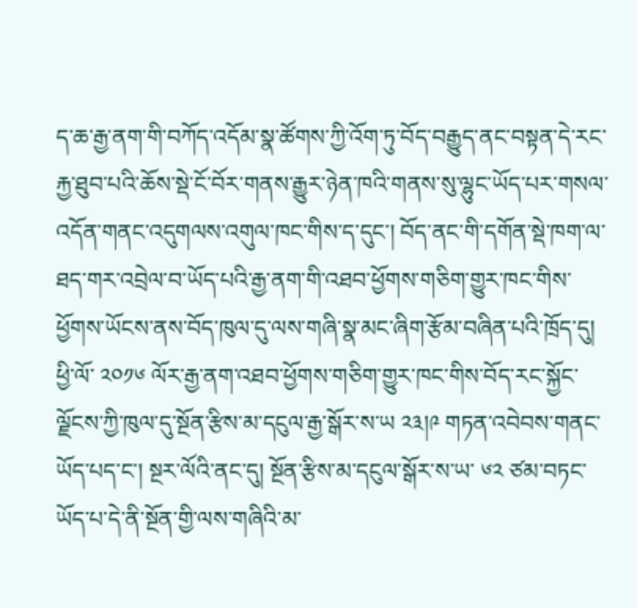ད་ཆ་རྒྱ་ནག་གི་བཀོད་འདོམ་སྣ་ཚོགས་ཀྱི་འོག་ཏུ་བོད་བརྒྱུད་ནང་བསྟན་དེ་རང་རྐྱ་ཐུབ་པའི་ཆོས་སྡེ་ངོ་བོར་གནས་རྒྱུར་ཉེན་ཁའི་གནས་སུ་ལྷུང་ཡོད་པར་གསལ་འདོན་གནང་འདུགལས་འགུལ་ཁང་གིས་ད་དུང་། བོད་ནང་གི་དགོན་སྡེ་ཁག་ལ་ཐད་གར་འབྲེལ་བ་ཡོད་པའི་རྒྱ་ནག་གི་འཐབ་ཕྱོགས་གཅིག་གྱུར་ཁང་གིས་ཕྱོགས་ཡོངས་ནས་བོད་ཁུལ་དུ་ལས་གཞི་སྣ་མང་ཞིག་རྩོམ་བཞིན་པའི་ཁྲོད་དུ།  ཕྱི་ལོ་ ༢༠༡༦ ལོར་རྒྱ་ནག་འཐབ་ཕྱོགས་གཅིག་གྱུར་ཁང་གིས་བོད་རང་སྐྱོང་ལྗོངས་ཀྱི་ཁུལ་དུ་སྔོན་རྩིས་མ་དངུལ་རྒྱ་སྒོར་ས་ཡ ༢༣།༩ གཏན་འབེབས་གནང་ཡོད་པད་ང་། སྔར་ལོའི་ནང་དུ། སྔོན་རྩིས་མ་དངུལ་སྒོར་ས་ཡ་ ༦༢ ཙམ་བཏང་ཡོད་པ་དེ་ནི་སྔོན་གྱི་ལས་གཞིའི་མ་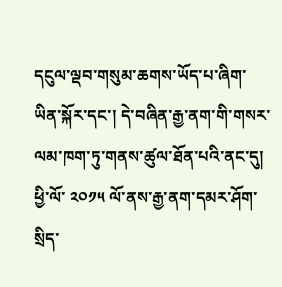དངུལ་ལྡབ་གསུམ་ཆགས་ཡོད་པ་ཞིག་ཡིན་སྐོར་དང་། དེ་བཞིན་རྒྱ་ནག་གི་གསར་ལམ་ཁག་ཏུ་གནས་ཚུལ་ཐོན་པའི་ནང་དུ། ཕྱི་ལོ་ ༢༠༡༥ ལོ་ནས་རྒྱ་ནག་དམར་ཤོག་སྲིད་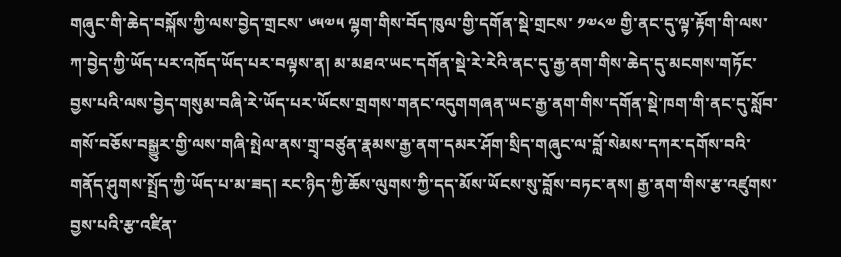གཞུང་གི་ཆེད་བསྐོས་ཀྱི་ལས་བྱེད་གྲངས་ ༦༥༧༥ ལྷག་གིས་བོད་ཁུལ་གྱི་དགོན་སྡེ་གྲངས་ ༡༧༨༧ གྱི་ནང་དུ་ལྟ་རྟོག་གི་ལས་ཀ་བྱེད་ཀྱི་ཡོད་པར་འཁོད་ཡོད་པར་བལྟས་ན། མ་མཐའ་ཡང་དགོན་སྡེ་རེ་རེའི་ནང་དུ་རྒྱ་ནག་གིས་ཆེད་དུ་མངགས་གཏོང་བྱས་པའི་ལས་བྱེད་གསུམ་བཞི་རེ་ཡོད་པར་ཡོངས་གྲགས་གནང་འདུགགཞན་ཡང་རྒྱ་ནག་གིས་དགོན་སྡེ་ཁག་གི་ནང་དུ་སློབ་གསོ་བཅོས་བསྒྱུར་གྱི་ལས་གཞི་སྤེལ་ནས་གྲྭ་བཙུན་རྣམས་རྒྱ་ནག་དམར་ཤོག་སྲིད་གཞུང་ལ་བློ་སེམས་དཀར་དགོས་བའི་གནོད་ཤུགས་སྤྲོད་ཀྱི་ཡོད་པ་མ་ཟད། རང་ཉིད་ཀྱི་ཆོས་ལུགས་ཀྱི་དད་མོས་ཡོངས་སུ་བློས་བཏང་ནས། རྒྱ་ནག་གིས་རྩ་འཛུགས་བྱས་པའི་རྩ་འཛིན་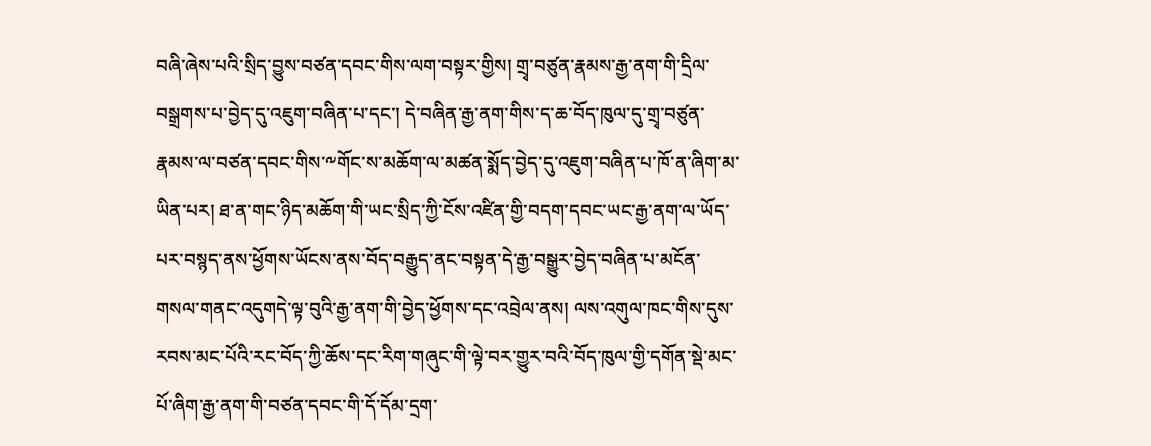བཞི་ཞེས་པའི་སྲིད་བྱུས་བཙན་དབང་གིས་ལག་བསྟར་གྱིས། གྲྭ་བཙུན་རྣམས་རྒྱ་ནག་གི་དྲིལ་བསྒྲགས་པ་བྱེད་དུ་འཇུག་བཞིན་པ་དང་། དེ་བཞིན་རྒྱ་ནག་གིས་ད་ཆ་བོད་ཁུལ་དུ་གྲྭ་བཙུན་རྣམས་ལ་བཙན་དབང་གིས་༸གོང་ས་མཆོག་ལ་མཚན་སྨོད་བྱེད་དུ་འཇུག་བཞིན་པ་ཁོ་ན་ཞིག་མ་ཡིན་པར། ཐ་ན་གང་ཉིད་མཆོག་གི་ཡང་སྲིད་ཀྱི་ངོས་འཛིན་གྱི་བདག་དབང་ཡང་རྒྱ་ནག་ལ་ཡོད་པར་བསྙད་ནས་ཕྱོགས་ཡོངས་ནས་བོད་བརྒྱུད་ནང་བསྟན་དེ་རྒྱ་བསྒྱུར་བྱེད་བཞིན་པ་མངོན་གསལ་གནང་འདུགདེ་ལྟ་བུའི་རྒྱ་ནག་གི་བྱེད་ཕྱོགས་དང་འབྲེལ་ནས། ལས་འགུལ་ཁང་གིས་དུས་རབས་མང་པོའི་རང་བོད་ཀྱི་ཆོས་དང་རིག་གཞུང་གི་ལྟེ་བར་གྱུར་བའི་བོད་ཁུལ་གྱི་དགོན་སྡེ་མང་པོ་ཞིག་རྒྱ་ནག་གི་བཙན་དབང་གི་དོ་དོམ་དྲག་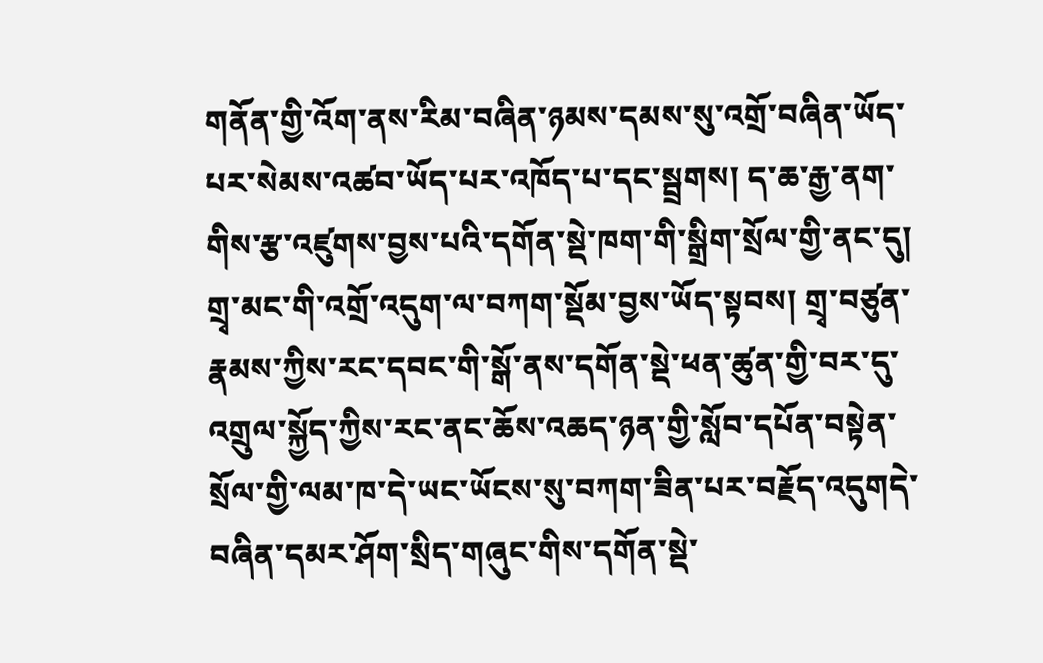གནོན་གྱི་འོག་ནས་རིམ་བཞིན་ཉམས་དམས་སུ་འགྲོ་བཞིན་ཡོད་པར་སེམས་འཚབ་ཡོད་པར་འཁོད་པ་དང་སྦྲགས། ད་ཆ་རྒྱ་ནག་གིས་རྩ་འཛུགས་བྱས་པའི་དགོན་སྡེ་ཁག་གི་སྒྲིག་སྲོལ་གྱི་ནང་དུ། གྲྭ་མང་གི་འགྲོ་འདུག་ལ་བཀག་སྡོམ་བྱས་ཡོད་སྟབས། གྲྭ་བཙུན་རྣམས་ཀྱིས་རང་དབང་གི་སྒོ་ནས་དགོན་སྡེ་ཕན་ཚུན་གྱི་བར་དུ་འགྲུལ་སྐྱོད་ཀྱིས་རང་ནང་ཆོས་འཆད་ཉན་གྱི་སློབ་དཔོན་བསྟེན་སྲོལ་གྱི་ལམ་ཁ་དེ་ཡང་ཡོངས་སུ་བཀག་ཟིན་པར་བརྗོད་འདུགདེ་བཞིན་དམར་ཤོག་སྲིད་གཞུང་གིས་དགོན་སྡེ་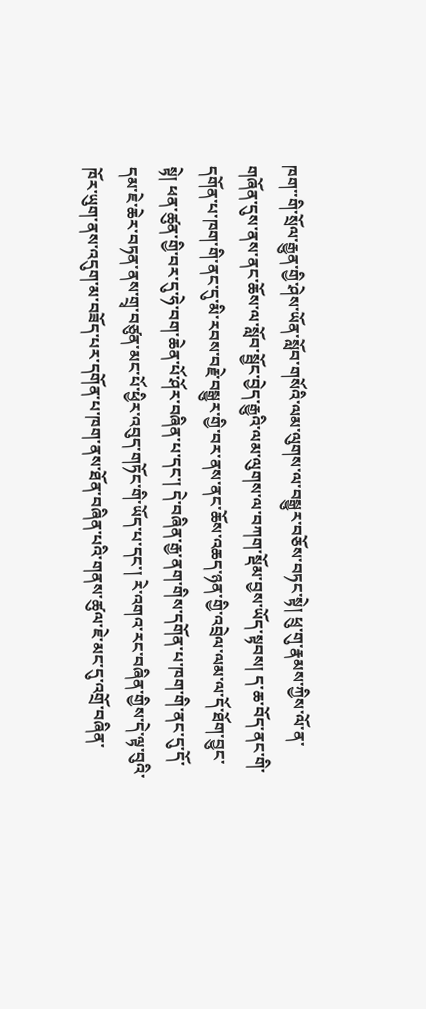ཁག་་གི་སྲོལ་རྒྱུན་གྱི་ཤེས་ཡོན་སློབ་གསོའི་ལམ་ལུགས་ལ་བསྒྱུར་བཅོས་བཏང་སྟེ། ཕྲུ་གུ་རྣམས་ཀྱིས་ལོ་ན་གཞོན་དུས་ནས་ནང་ཆོས་ལ་སློབ་སྦྱོང་བྱེད་རྒྱུའི་ལམ་ལུགས་ལ་བཀག་སྡོམ་བྱས་ཡོད་སྟབས། ད་ཆ་བོད་ནང་གི་དགོན་པ་ཁག་གི་ནང་དུ་མི་རབས་བརྗེ་བསྒྱུར་གྱི་བར་ནས་ནང་ཆོས་འཆད་ཉན་གྱི་འབྲེལ་ལམ་ལ་དོ་ཐོག་བྱུང་སྟེ། ཕན་ཚུན་གྱི་བར་དུ་ཧེ་བག་ཆེན་པོ་ཤོར་བཞིན་པ་དང་། དེ་བཞིན་རྒྱ་ནག་གིས་དགོན་པ་ཁག་གི་ནང་དུ་དོ་དམ་ཇེ་ཆེར་བཏན་ནས་གྲྭ་བཙུན་མང་པོ་ཕྱིར་འབུད་གཏོང་གི་ཡོད་པ་དང་། རེ་འགའ་རང་བཞིན་གྱིས་དེ་ལྟ་བུའི་ཁོར་ཡུག་ནས་འདུག་མ་བཟོད་པར་དགོན་པ་ཁག་ནས་ཐོན་བཞིན་པའི་གནས་ཚུལ་ཇེ་མང་དུ་འགྲོ་བཞིན་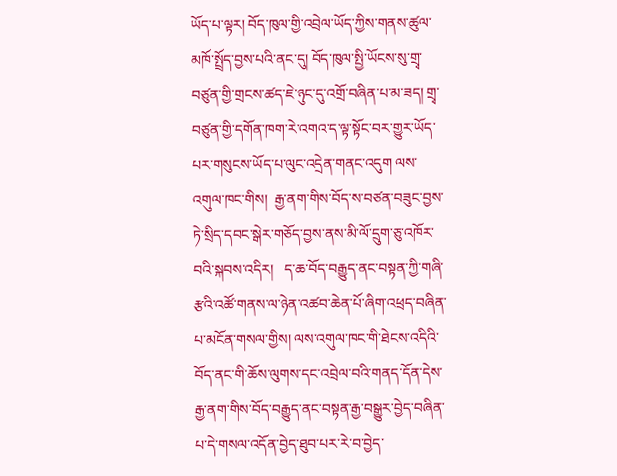ཡོད་པ་ལྟར། བོད་ཁུལ་གྱི་འབྲེལ་ཡོད་ཀྱིས་གནས་ཚུལ་མཁོ་སྤྲོད་བྱས་པའི་ནང་དུ། བོད་ཁུལ་སྤྱི་ཡོངས་སུ་གྲྭ་བཙུན་གྱི་གྲངས་ཚད་ཇེ་ཉུང་དུ་འགྲོ་བཞིན་པ་མ་ཟད། གྲྭ་བཙུན་གྱི་དགོན་ཁག་རེ་འགའ་ད་ལྟ་སྟོང་བར་གྱུར་ཡོད་པར་གསུངས་ཡོད་པ་ལུང་འདྲེན་གནང་འདུག ལས་འགུལ་ཁང་གིས།  རྒྱ་ནག་གིས་བོད་ས་བཙན་བཟུང་བྱས་ཏེ་སྲིད་དབང་སྒེར་གཅོད་བྱས་ནས་མི་ལོ་དྲུག་ཅུ་འཁོར་བའི་སྐབས་འདིར།   ད་ཆ་བོད་བརྒྱུད་ནང་བསྟན་ཀྱི་གཞི་རྩའི་འཚོ་གནས་ལ་ཉེན་འཚབ་ཆེན་པོ་ཞིག་འཕྲད་བཞིན་པ་མངོན་གསལ་གྱིས། ལས་འགུལ་ཁང་གི་ཐེངས་འདིའི་བོད་ནང་གི་ཆོས་ལུགས་དང་འབྲེལ་བའི་གནད་དོན་དེས་རྒྱ་ནག་གིས་བོད་བརྒྱུད་ནང་བསྟན་རྒྱ་བསྒྱུར་བྱེད་བཞིན་པ་དེ་གསལ་འདོན་བྱེད་ཐུབ་པར་རེ་བ་བྱེད་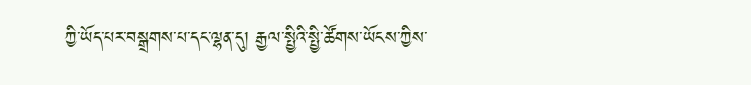ཀྱི་ཡོད་པར་བསྒྲགས་པ་དང་ལྷན་དུ། རྒྱལ་སྤྱིའི་སྤྱི་ཚོགས་ཡོངས་ཀྱིས་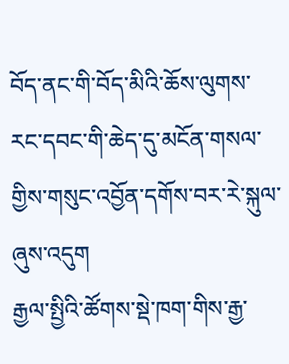བོད་ནང་གི་བོད་མིའི་ཆོས་ལུགས་རང་དབང་གི་ཆེད་དུ་མངོན་གསལ་གྱིས་གསུང་འབྱོན་དགོས་བར་རེ་སྐུལ་ཞུས་འདུག
རྒྱལ་སྤྱིའི་ཚོགས་སྡེ་ཁག་གིས་རྒྱ་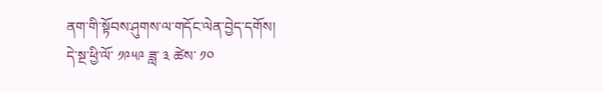ནག་གི་སྟོབས་ཤུགས་ལ་གདོང་ལེན་བྱེད་དགོས།
དེ་སྔ་ཕྱི་ལོ་ ༡༩༥༩ ཟླ་ ༣ ཚེས་ ༡༠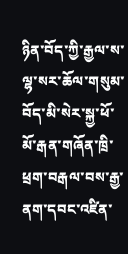ཉིན་བོད་ཀྱི་རྒྱལ་ས་ལྷ་སར་ཆོལ་གསུམ་བོད་མི་སེར་སྐྱ་ཕོ་མོ་རྒན་གཞོན་ཁྲི་ཕྲག་བརྒལ་བས་རྒྱ་ནག་དབང་འཛིན་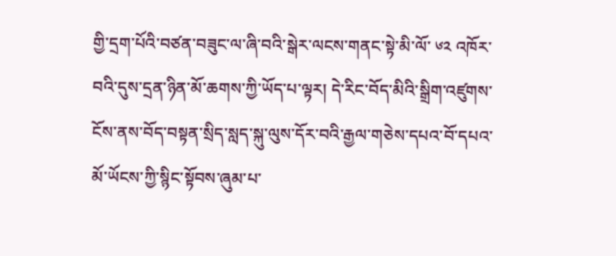གྱི་དྲག་པོའི་བཙན་བཟུང་ལ་ཞི་བའི་སྒེར་ལངས་གནང་སྟེ་མི་ལོ་ ༦༢ འཁོར་བའི་དུས་དྲན་ཉིན་མོ་ཆགས་ཀྱི་ཡོད་པ་ལྟར། དེ་རིང་བོད་མིའི་སྒྲིག་འཛུགས་ངོས་ནས་བོད་བསྟན་སྲིད་སླད་སྐུ་ལུས་དོར་བའི་རྒྱལ་གཅེས་དཔའ་བོ་དཔའ་མོ་ཡོངས་ཀྱི་སྙིང་སྟོབས་ཞུམ་པ་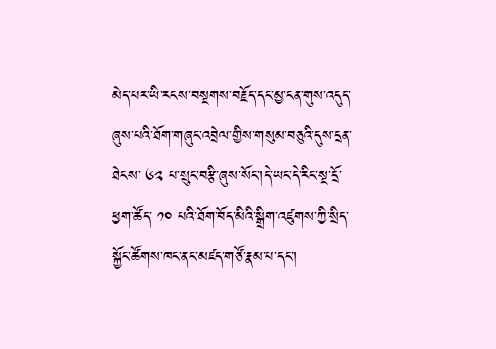མེད་པར་ཡི་རངས་བསྔགས་བརྗོད་དང་མྱ་ངན་གུས་འདུད་ཞུས་པའི་ཐོག་གཞུང་འབྲེལ་གྱིས་གསུམ་བཅུའི་དུས་དྲན་ཐེངས་ ༦༢ པ་སྲུང་བརྩི་ཞུས་སོང་།དེ་ཡང་དེ་རིང་སྔ་དྲོ་ཕྱག་ཚོད་ ༡༠ པའི་ཐོག་བོད་མིའི་སྒྲིག་འཛུགས་ཀྱི་སྲིད་སྐྱོང་ཚོགས་ཁང་ནང་མཛད་གཙོ་རྣམ་པ་དང་།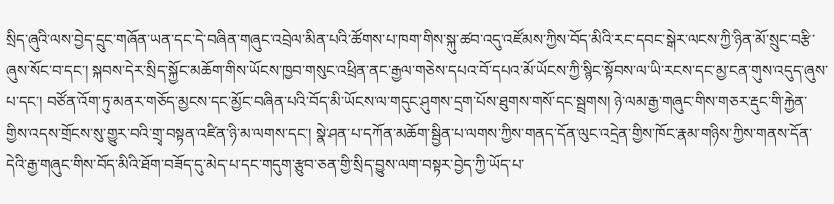སྲིད་ཞུའི་ལས་བྱེད་དྲུང་གཞོན་ཡན་དང་དེ་བཞིན་གཞུང་འབྲེལ་མིན་པའི་ཚོགས་པ་ཁག་གིས་སྐུ་ཚབ་འདུ་འཛོམས་ཀྱིས་བོད་མིའི་རང་དབང་སྒེར་ལངས་ཀྱི་ཉིན་མོ་སྲུང་བརྩི་ཞུས་སོང་བ་དང་། སྐབས་དེར་སྲིད་སྐྱོང་མཆོག་གིས་ཡོངས་ཁྱབ་གསུང་འཕྲིན་ནང་རྒྱལ་གཅེས་དཔའ་བོ་དཔའ་མོ་ཡོངས་ཀྱི་སྙིང་སྟོབས་ལ་ཡི་རངས་དང་མྱ་ངན་གུས་འདུད་ཞུས་པ་དང་། བཙོན་འོག་ཏུ་མནར་གཅོད་མྱངས་དང་མྱོང་བཞིན་པའི་བོད་མི་ཡོངས་ལ་གདུང་ཤུགས་དྲག་པོས་ཐུགས་གསོ་དང་སྦྲགས། ཉེ་ལམ་རྒྱ་གཞུང་གིས་གཅར་རྡུང་གི་རྐྱེན་གྱིས་འདས་གྲོངས་སུ་གྱུར་བའི་གྲྭ་བསྟན་འཛིན་ཉི་མ་ལགས་དང་། སྣེ་ཤན་པ་དཀོན་མཆོག་སྦྱིན་པ་ལགས་ཀྱིས་གནད་དོན་ལུང་འདྲེན་གྱིས་ཁོང་རྣམ་གཉིས་ཀྱིས་གནས་དོན་དེའི་རྒྱ་གཞུང་གིས་བོད་མིའི་ཐོག་བཟོད་དུ་མེད་པ་དང་གདུག་རྩུབ་ཅན་གྱི་སྲིད་བྱུས་ལག་བསྟར་བྱེད་ཀྱི་ཡོད་པ་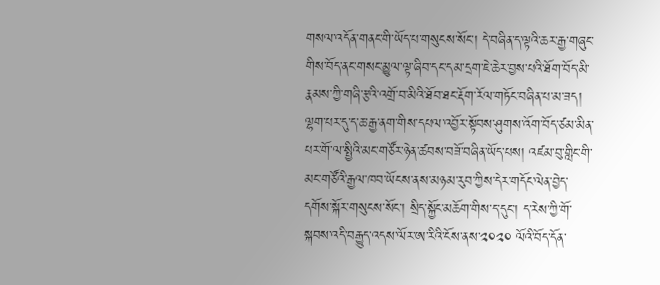གསལ་འདོན་གནང་གི་ཡོད་པ་གསུངས་སོང་། དེ་བཞིན་ད་ལྟའི་ཆར་རྒྱ་གཞུང་གིས་བོད་ནང་གསང་མྱུལ་ལྟ་ཞིབ་དང་དམ་དྲག་ཇེ་ཆེར་བྱས་པའི་ཐོག་བོད་མི་རྣམས་ཀྱི་གཞི་རྩའི་འགྲོ་བ་མིའི་ཐོབ་ཐང་རྡོག་རོལ་གཏོང་བཞིན་པ་མ་ཟད། ལྷག་པར་དུ་ད་ཆ་རྒྱ་ནག་གིས་དཔལ་འབྱོར་སྟོབས་ཤུགས་འོག་བོད་ཙམ་མིན་པར་གོ་ལ་སྤྱིའི་མང་གཙོར་ཉེན་ཚབས་བཟོ་བཞིན་ཡོད་པས། འཛམ་བུ་གླིང་གི་མང་གཙོའི་རྒྱལ་ཁབ་ཡོངས་ནས་མཉམ་རུབ་ཀྱིས་དེར་གདོང་ལེན་བྱེད་དགོས་སྐོར་གསུངས་སོང་། སྲིད་སྐྱོང་མཆོག་གིས་ད་དུང་། ད་རེས་ཀྱི་གོ་སྐབས་འདི་བརྒྱུད་འདས་ལོར་ཨ་རིའི་ངོས་ནས་༢༠༢༠ ལོའི་བོད་དོན་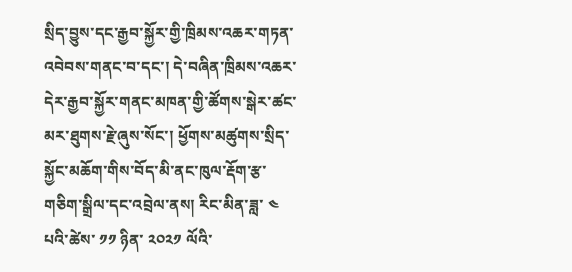སྲིད་བྱུས་དང་རྒྱབ་སྐྱོར་གྱི་ཁྲིམས་འཆར་གཏན་འབེབས་གནང་བ་དང་། དེ་བཞིན་ཁྲིམས་འཆར་དེར་རྒྱབ་སྐྱོར་གནང་མཁན་གྱི་ཚོགས་སྒེར་ཚང་མར་ཐུགས་རྗེ་ཞུས་སོང་། ཕྱོགས་མཚུགས་སྲིད་སྐྱོང་མཆོག་གིས་བོད་མི་ནང་ཁུལ་རྡོག་རྩ་གཅིག་སྒྲིལ་དང་འབྲེལ་ནས། རིང་མིན་ཟླ་ ༤ པའི་ཚེས་ ༡༡ ཉིན་ ༢༠༢༡ ལོའི་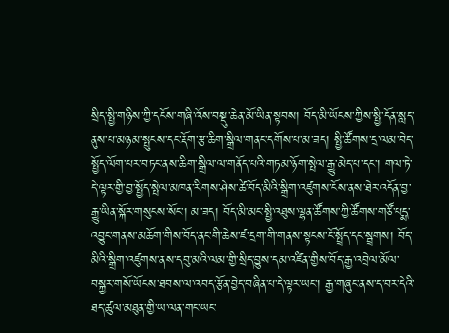སྲིད་སྤྱི་གཉིས་ཀྱི་དངོས་གཞི་འོས་བསྡུ་ཆེན་མོ་ཡིན་སྟབས། བོད་མི་ཡོངས་ཀྱིས་སྤྱི་དོན་སླད་ནུས་པ་མཉམ་སྤུངས་དང་རྡོག་རྩ་ཆིག་སྒྲིལ་གནང་དགོས་པ་མ་ཟད། སྤྱི་ཚོགས་དྲ་ལམ་བེད་སྤྱོད་ལོག་པར་བཏང་ནས་ཆིག་སྒྲིལ་ལ་གནོད་པའི་གཏམ་ཉོག་སྤེལ་རྒྱུ་མེད་པ་དང་། གལ་ཏེ་དེ་ལྟར་གྱི་བྱ་སྤྱོད་སྤེལ་མཁན་རིགས་ཤེས་ཚེ་བོད་མིའི་སྒྲིག་འཛུགས་ངོས་ནས་ཐེར་འདོན་བྱ་རྒྱུ་ཡིན་སྐོར་གསུངས་སོང་། མ་ཟད། བོད་མི་མང་སྤྱི་འཐུས་ལྷན་ཚོགས་ཀྱི་ཚོགས་གཙོ་པདྨ་འབྱུང་གནས་མཆོག་གིས་བོད་ནང་གི་ཆེས་ཛ་དྲག་གི་གནས་སྟངས་ངོ་སྤྲོད་དང་སྦྲགས། བོད་མིའི་སྒྲིག་འཛུགས་ནས་དབུ་མའི་ལམ་གྱི་སྲིད་བྱུས་དམ་འཛིན་གྱིས་བོད་རྒྱ་འབྲེལ་མོལ་བསྐྱར་གསོ་ཡོངས་ཐབས་ལ་འབད་རྩོན་བྱེད་བཞིན་པ་དེ་ལྟར་ཡང་། རྒྱ་གཞུང་ནས་ད་བར་དེའི་ཐད་ཚུལ་མཐུན་གྱི་ཡ་ལན་གང་ཡང་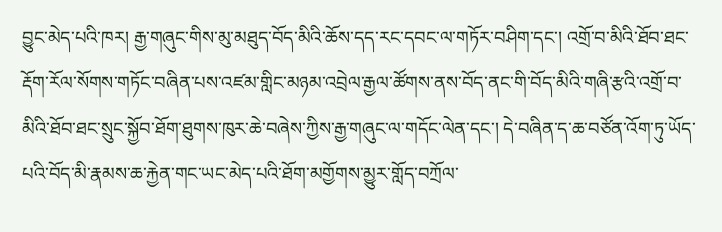བྱུང་མེད་པའི་ཁར། རྒྱ་གཞུང་གིས་མུ་མཐུད་བོད་མིའི་ཆོས་དད་རང་དབང་ལ་གཏོར་བཤིག་དང་། འགྲོ་བ་མིའི་ཐོབ་ཐང་རྡོག་རོལ་སོགས་གཏོང་བཞིན་པས་འཛམ་གླིང་མཉམ་འབྲེལ་རྒྱལ་ཚོགས་ནས་བོད་ནང་གི་བོད་མིའི་གཞི་རྩའི་འགྲོ་བ་མིའི་ཐོབ་ཐང་སྲུང་སྐྱོབ་ཐོག་ཐུགས་ཁུར་ཆེ་བཞེས་ཀྱིས་རྒྱ་གཞུང་ལ་གདོང་ལེན་དང་། དེ་བཞིན་ད་ཆ་བཙོན་འོག་ཏུ་ཡོད་པའི་བོད་མི་རྣམས་ཆ་རྐྱེན་གང་ཡང་མེད་པའི་ཐོག་མགྱོགས་མྱུར་གློད་བཀྲོལ་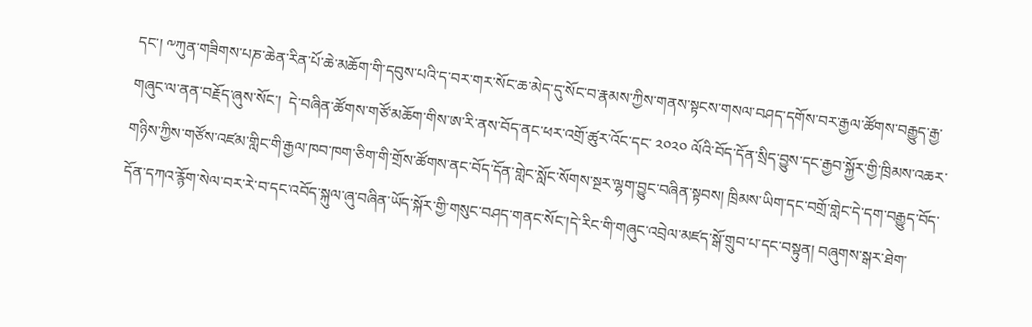དང་། ༸ཀུན་གཟིགས་པཎ་ཆེན་རིན་པོ་ཆེ་མཆོག་གི་དབུས་པའི་ད་བར་གར་སོང་ཆ་མེད་དུ་སོང་བ་རྣམས་ཀྱིས་གནས་སྟངས་གསལ་བཤད་དགོས་བར་རྒྱལ་ཚོགས་བརྒྱུད་རྒྱ་གཞུང་ལ་ནན་བརྗོད་ཞུས་སོང་།  དེ་བཞིན་ཚོགས་གཙོ་མཆོག་གིས་ཨ་རི་ནས་བོད་ནང་ཕར་འགྲོ་ཚུར་འོང་དང་ ༢༠༢༠ ལོའི་བོད་དོན་སྲིད་བྱུས་དང་རྒྱབ་སྐྱོར་གྱི་ཁྲིམས་འཆར་གཉིས་ཀྱིས་གཙོས་འཛམ་གླིང་གི་རྒྱལ་ཁབ་ཁག་ཅིག་གི་གྲོས་ཚོགས་ནང་བོད་དོན་གླེང་སློང་སོགས་སྔར་ལྷག་བྱུང་བཞིན་སྟབས། ཁྲིམས་ཡིག་དང་བགྲོ་གླེང་དེ་དག་བརྒྱུད་བོད་དོན་དཀའ་རྙོག་སེལ་བར་རེ་བ་དང་འབོད་སྐུལ་ཞུ་བཞིན་ཡོད་སྐོར་གྱི་གསུང་བཤད་གནང་སོང་།དེ་རིང་གི་གཞུང་འབྲེལ་མཛད་སྒོ་གྲུབ་པ་དང་བསྟུན། བཞུགས་སྒར་ཐེག་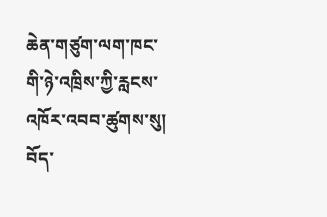ཆེན་གཙུག་ལག་ཁང་གི་ཉེ་འཁྲིས་ཀྱི་རླངས་འཁོར་འབབ་ཚུགས་སུ། བོད་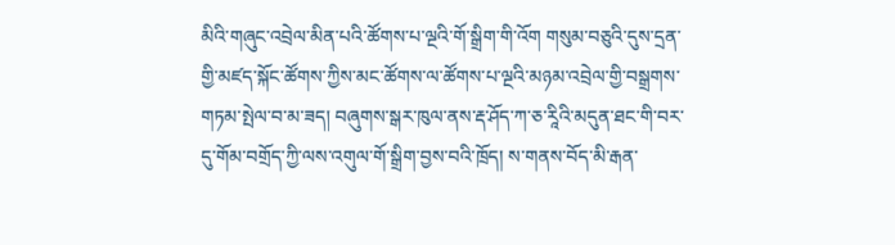མིའི་གཞུང་འབྲེལ་མིན་པའི་ཚོགས་པ་ལྔའི་གོ་སྒྲིག་གི་འོག གསུམ་བཅུའི་དུས་དྲན་གྱི་མཛད་སྐོང་ཚོགས་ཀྱིས་མང་ཚོགས་ལ་ཚོགས་པ་ལྔའི་མཉམ་འབྲེལ་གྱི་བསྒྲགས་གཏམ་སྤེལ་བ་མ་ཟད། བཞུགས་སྒར་ཁུལ་ནས་རྡ་ཤོད་ཀ་ཅ་རཱིའི་མདུན་ཐང་གི་བར་དུ་གོམ་བགྲོད་ཀྱི་ལས་འགུལ་གོ་སྒྲིག་བྱས་བའི་ཁྲོད། ས་གནས་བོད་མི་རྒན་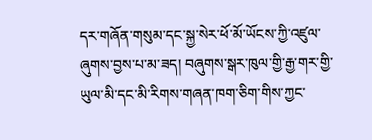དར་གཞོན་གསུམ་དང་སྐྱ་སེར་ཕོ་མོ་ཡོངས་ཀྱི་འཛུལ་ཞུགས་བྱས་པ་མ་ཟད། བཞུགས་སྒར་ཁུལ་གྱི་རྒྱ་གར་གྱི་ཡུལ་མི་དང་མི་རིགས་གཞན་ཁག་ཅིག་གིས་ཀྱང་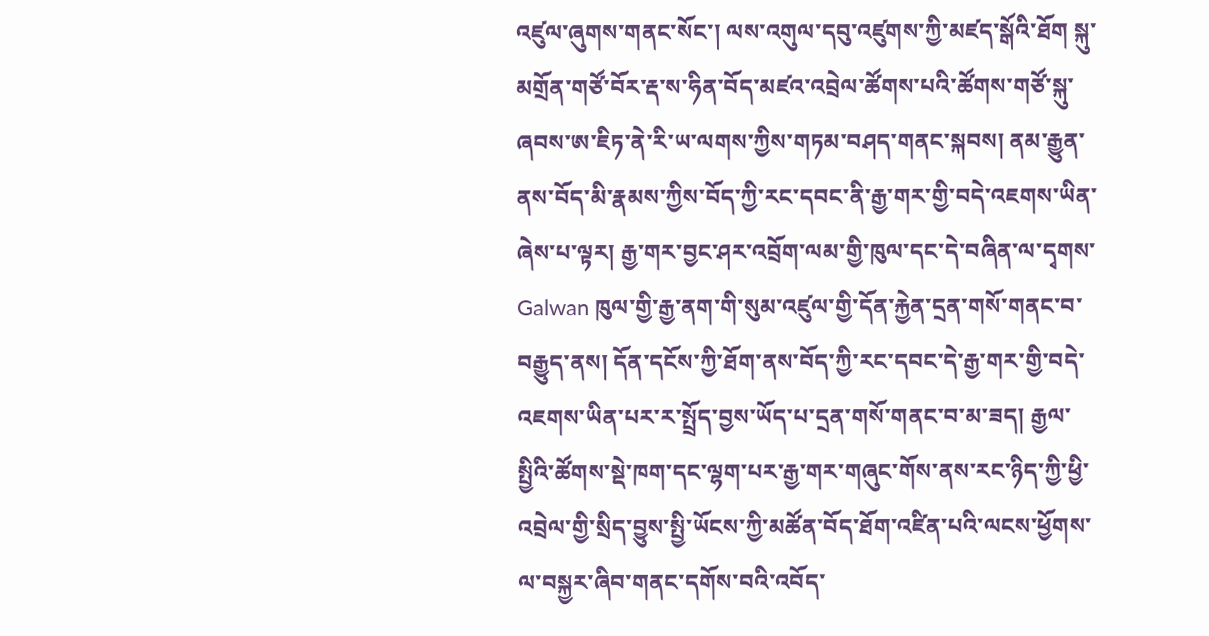འཛུལ་ཞུགས་གནང་སོང་། ལས་འགུལ་དབུ་འཛུགས་ཀྱི་མཛད་སྒོའི་ཐོག སྐུ་མགྲོན་གཙོ་བོར་རྡ་ས་ཧིན་བོད་མཛའ་འབྲེལ་ཚོགས་པའི་ཚོགས་གཙོ་སྐུ་ཞབས་ཨ་ཇིཏ་ནེ་རི་ཡ་ལགས་ཀྱིས་གཏམ་བཤད་གནང་སྐབས། ནམ་རྒྱུན་ནས་བོད་མི་རྣམས་ཀྱིས་བོད་ཀྱི་རང་དབང་ནི་རྒྱ་གར་གྱི་བདེ་འཇགས་ཡིན་ཞེས་པ་ལྟར། རྒྱ་གར་བྱང་ཤར་འབྲོག་ལམ་གྱི་ཁུལ་དང་དེ་བཞིན་ལ་དྭགས་ Galwan ཁུལ་གྱི་རྒྱ་ནག་གི་སུམ་འཛུལ་གྱི་དོན་རྐྱེན་དྲན་གསོ་གནང་བ་བརྒྱུད་ནས། དོན་དངོས་ཀྱི་ཐོག་ནས་བོད་ཀྱི་རང་དབང་དེ་རྒྱ་གར་གྱི་བདེ་འཇགས་ཡིན་པར་ར་སྤྲོད་བྱས་ཡོད་པ་དྲན་གསོ་གནང་བ་མ་ཟད། རྒྱལ་སྤྱིའི་ཚོགས་སྡེ་ཁག་དང་ལྷག་པར་རྒྱ་གར་གཞུང་གོས་ནས་རང་ཉིད་ཀྱི་ཕྱི་འབྲེལ་གྱི་སྲིད་བྱུས་སྤྱི་ཡོངས་ཀྱི་མཚོན་བོད་ཐོག་འཛིན་པའི་ལངས་ཕྱོགས་ལ་བསྐྱར་ཞིབ་གནང་དགོས་བའི་འབོད་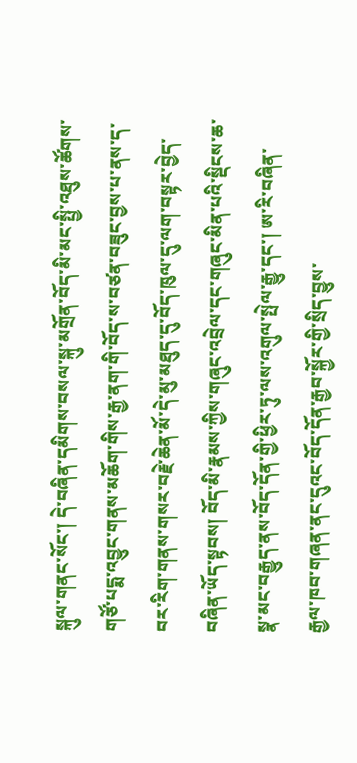སྐུལ་གནང་སོང་། དེ་བཞིན་དམིགས་བསལ་སྐུ་མགྲོན་བོད་མི་མང་སྤྱི་འཐུས་ཚོགས་གཙོ་པདྨ་འབྱུང་གནས་མཆོག་གིས་རྒྱ་ནག་གི་བོད་ས་བཙན་བཟུང་བྱས་པ་ནས་ད་བར་རིག་གནས་གསར་བརྗེ་ཆེན་མོ་དེ་མུ་མཐུད་དུ་བོད་ཁུལ་དུ་ལག་བསྟར་བྱེད་བཞིན་ཡོད་སྟབས། བོད་མི་རྣམས་ཀྱིས་གཞུང་འབྲེལ་དང་གཞུང་མིན་པའི་སྡིངས་ཆ་སྣ་མང་བརྒྱུད་ནས་བོད་དོན་གྱི་ཕྱིར་ཏུ་ལས་འགུལ་སྤེལ་རྒྱུ་དང་། ཨ་རི་བཞིན་རྒྱལ་ཁབ་གཞན་ནང་དུའང་བོད་དོན་རྒྱབ་སྐྱོར་གྱི་སྲིད་བྱུས་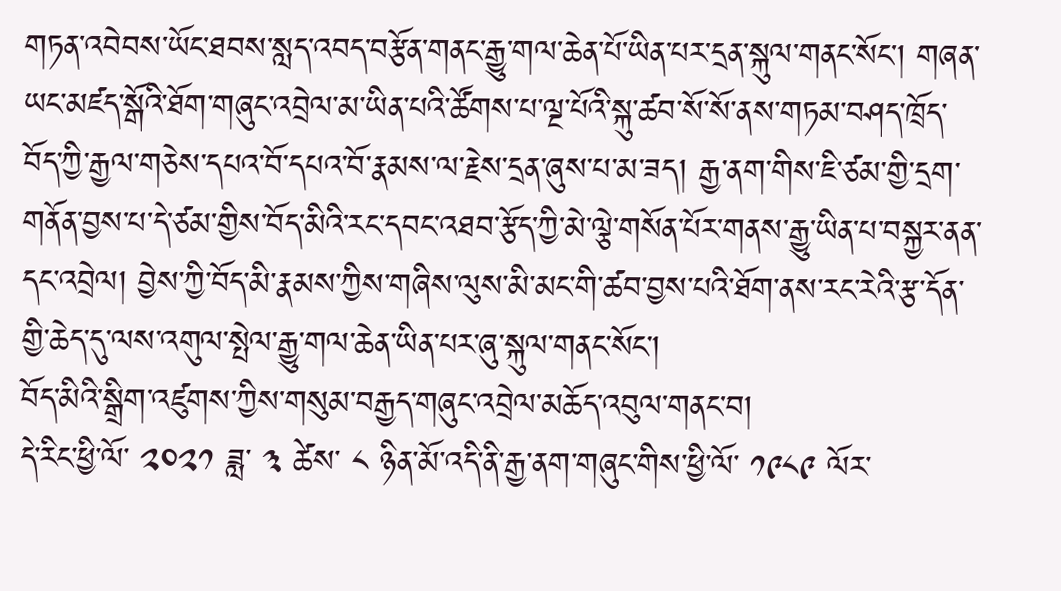གཏན་འབེབས་ཡོང་ཐབས་སླད་འབད་བརྩོན་གནང་རྒྱུ་གལ་ཆེན་པོ་ཡིན་པར་དྲན་སྐུལ་གནང་སོང་། གཞན་ཡང་མཛད་སྒོའི་ཐོག་གཞུང་འབྲེལ་མ་ཡིན་པའི་ཚོགས་པ་ལྔ་པོའི་སྐུ་ཚབ་སོ་སོ་ནས་གཏམ་བཤད་ཁྲོད་བོད་ཀྱི་རྒྱལ་གཅེས་དཔའ་བོ་དཔའ་བོ་རྣམས་ལ་རྗེས་དྲན་ཞུས་པ་མ་ཟད། རྒྱ་ནག་གིས་ཇི་ཙམ་གྱི་དྲག་གནོན་བྱས་པ་དེ་ཙམ་གྱིས་བོད་མིའི་རང་དབང་འཐབ་རྩོད་ཀྱི་མེ་ལྕེ་གསོན་པོར་གནས་རྒྱུ་ཡིན་པ་བསྐྱར་ནན་དང་འབྲེལ། བྱེས་ཀྱི་བོད་མི་རྣམས་ཀྱིས་གཞིས་ལུས་མི་མང་གི་ཚབ་བྱས་པའི་ཐོག་ནས་རང་རེའི་རྩ་དོན་གྱི་ཆེད་དུ་ལས་འགུལ་སྤེལ་རྒྱུ་གལ་ཆེན་ཡིན་པར་ཞུ་སྐུལ་གནང་སོང་།
བོད་མིའི་སྒྲིག་འཛུགས་ཀྱིས་གསུམ་བརྒྱད་གཞུང་འབྲེལ་མཆོད་འབུལ་གནང་བ།
དེ་རིང་ཕྱི་ལོ་ ༢༠༢༡ ཟླ་ ༣ ཚེས་ ༨ ཉིན་མོ་འདི་ནི་རྒྱ་ནག་གཞུང་གིས་ཕྱི་ལོ་ ༡༩༨༩ ལོར་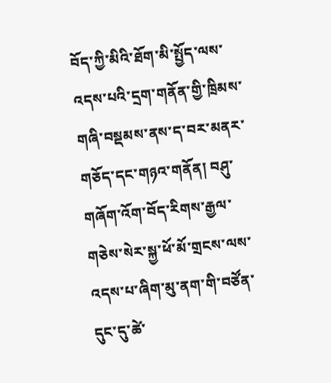བོད་ཀྱི་མིའི་ཐོག་མི་སྤྱོད་ལས་འདས་པའི་དྲག་གནོན་གྱི་ཁྲིམས་གཞི་བསྡམས་ནས་ད་བར་མནར་གཅོད་དང་གཉའ་གནོན། བཤུ་གཞོག་འོག་བོད་རིགས་རྒྱལ་གཅེས་སེར་སྐྱ་ཕོ་མོ་གྲངས་ལས་འདས་པ་ཞིག་མུ་ནག་གི་བཙོན་དུང་དུ་ཚེ་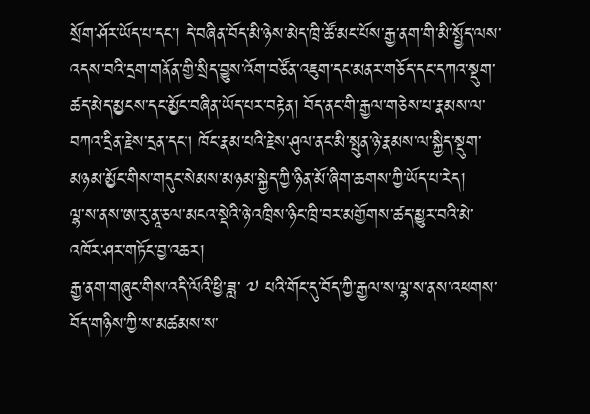སྲོག་ཤོར་ཡོད་པ་དང་། དེ་བཞིན་བོད་མི་ཉེས་མེད་ཁྲི་ཚོ་མང་པོས་རྒྱ་ནག་གི་མི་སྤྱོད་ལས་འདས་བའི་དྲག་གནོན་གྱི་སྲིད་བྱུས་འོག་བཙོན་འཇུག་དང་མནར་གཅོད་དང་དཀའ་སྡུག་ཚད་མེད་མྱངས་དང་མྱོང་བཞིན་ཡོད་པར་བརྟེན། བོད་ནང་གི་རྒྱལ་གཅེས་པ་རྣམས་ལ་བཀའ་དྲིན་རྗེས་དྲན་དང། ཁོང་རྣམ་པའི་རྗེས་ཤུལ་ནང་མི་སྤུན་ཉེ་རྣམས་ལ་སྐྱིད་སྡུག་མཉམ་མྱོང་གིས་གདུང་སེམས་མཉམ་སྐྱེད་ཀྱི་ཉིན་མོ་ཞིག་ཆགས་ཀྱི་ཡོད་པ་རེད།
ལྷ་ས་ནས་ཨ་རུ་ནཱ་ཅལ་མངའ་སྡེའི་ཉེ་འཁྲིས་ཉིང་ཁྲི་བར་མགྱོགས་ཚད་མྱུར་བའི་མེ་འཁོར་ཤར་གཏོང་བྱ་འཆར།
རྒྱ་ནག་གཞུང་གིས་འདི་ལོའི་ཕྱི་ཟླ་ ༧ པའི་གོང་དུ་བོད་ཀྱི་རྒྱལ་ས་ལྷ་ས་ནས་འཕགས་བོད་གཉིས་ཀྱི་ས་མཚམས་ས་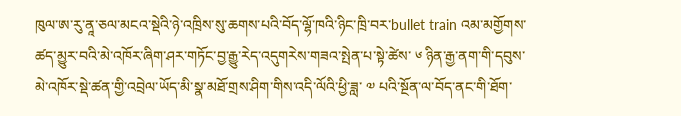ཁུལ་ཨ་རུ་ནཱ་ཅལ་མངའ་སྡེའི་ཉེ་འཁྲིས་སུ་ཆགས་པའི་བོད་ལྷོ་ཁའི་ཉིང་ཁྲི་བར་bullet train འམ་མགྱོགས་ཚད་མྱུར་བའི་མེ་འཁོར་ཞིག་ཤར་གཏོང་བྱ་རྒྱུ་རེད་འདུགརེས་གཟའ་སྤེན་པ་སྟེ་ཚེས་ ༦ ཉིན་རྒྱ་ནག་གི་དབུས་མེ་འཁོར་སྡེ་ཚན་གྱི་འབྲེལ་ཡོད་མི་སྣ་མཐོ་གྲས་ཤིག་གིས་འདི་ལོའི་ཕྱི་ཟླ་ ༧ པའི་སྔོན་ལ་བོད་ནང་གི་ཐོག་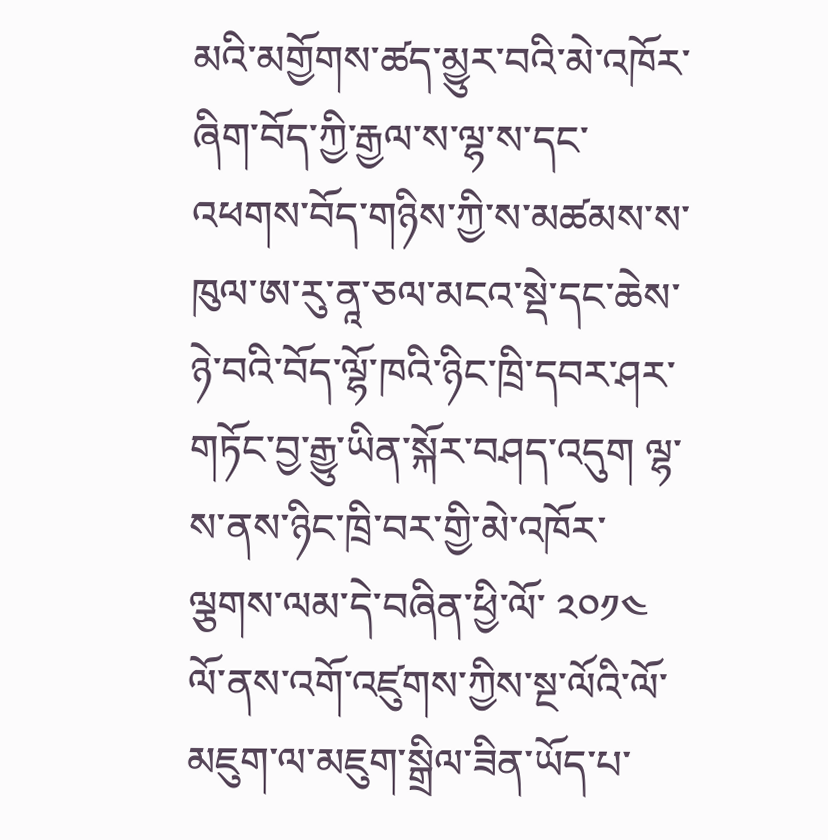མའི་མགྱོགས་ཚད་མྱུར་བའི་མེ་འཁོར་ཞིག་བོད་ཀྱི་རྒྱལ་ས་ལྷ་ས་དང་འཕགས་བོད་གཉིས་ཀྱི་ས་མཚམས་ས་ཁུལ་ཨ་རུ་ནཱ་ཅལ་མངའ་སྡེ་དང་ཆེས་ཉེ་བའི་བོད་ལྷོ་ཁའི་ཉིང་ཁྲི་དབར་ཤར་གཏོང་བྱ་རྒྱུ་ཡིན་སྐོར་བཤད་འདུག ལྷ་ས་ནས་ཉིང་ཁྲི་བར་གྱི་མེ་འཁོར་ལྕགས་ལམ་དེ་བཞིན་ཕྱི་ལོ་ ༢༠༡༤ ལོ་ནས་འགོ་འཛུགས་ཀྱིས་སྔ་ལོའི་ལོ་མཇུག་ལ་མཇུག་སྒྲིལ་ཟིན་ཡོད་པ་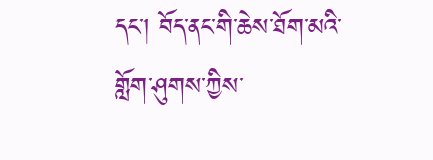དང་། བོད་ནང་གི་ཆེས་ཐོག་མའི་གློག་ཤུགས་ཀྱིས་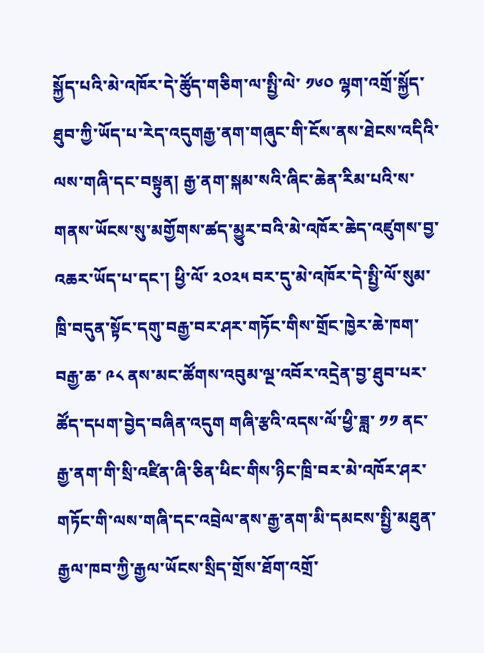སྐྱོད་པའི་མེ་འཁོར་དེ་ཚོུད་གཅིག་ལ་སྤྱི་ལེ་ ༡༦༠ ལྷག་འགྲོ་སྐྱོད་ཐུབ་ཀྱི་ཡོད་པ་རེད་འདུགརྒྱ་ནག་གཞུང་གི་ངོས་ནས་ཐེངས་འདིའི་ལས་གཞི་དང་བསྟུན། རྒྱ་ནག་སྐམ་སའི་ཞིང་ཆེན་རིམ་པའི་ས་གནས་ཡོངས་སུ་མགྱོགས་ཚད་མྱུར་བའི་མེ་འཁོར་ཆེད་འཛུགས་བྱ་འཆར་ཡོད་པ་དང་། ཕྱི་ལོ་ ༢༠༢༥ བར་དུ་མེ་འཁོར་དེ་སྤྱི་ལོ་སུམ་ཁྲི་བདུན་སྟོང་དགུ་བརྒྱ་བར་ཤར་གཏོང་གིས་གྲོང་ཁྱེར་ཆེ་ཁག་བརྒྱ་ཆ་ ༩༨ ནས་མང་ཚོགས་འབུམ་ལྔ་འབོར་འདྲེན་བྱ་ཐུབ་པར་ཚོད་དཔག་བྱེད་བཞིན་འདུག གཞི་རྩའི་འདས་ལོ་ཕྱི་ཟླ་ ༡༡ ནང་རྒྱ་ནག་གི་སྲི་འཛིན་ཞི་ཅིན་ཕིང་གིས་ཉིང་ཁྲི་བར་མེ་འཁོར་ཤར་གཏོང་གི་ལས་གཞི་དང་འབྲེལ་ནས་རྒྱ་ནག་མི་དམངས་སྤྱི་མཐུན་རྒྱལ་ཁབ་ཀྱི་རྒྱལ་ཡོངས་སྲིད་གྲོས་ཐོག་འགྲོ་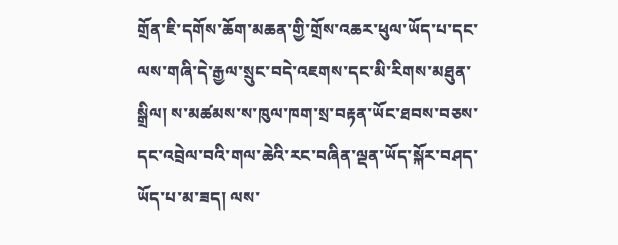གྲོན་ཇི་དགོས་ཆོག་མཆན་གྱི་གྲོས་འཆར་ཕུལ་ཡོད་པ་དང་ལས་གཞི་དེ་རྒྱལ་སྲུང་བདེ་འཇགས་དང་མི་རིགས་མཐུན་སྒྲིལ། ས་མཚམས་ས་ཁུལ་ཁག་སྲ་བརྟན་ཡོང་ཐབས་བཅས་དང་འབྲེལ་བའི་གལ་ཆེའི་རང་བཞིན་ལྡན་ཡོད་སྐོར་བཤད་ཡོད་པ་མ་ཟད། ལས་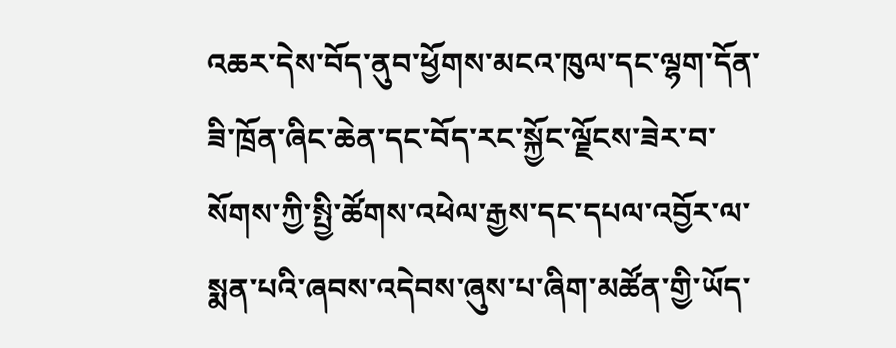འཆར་དེས་བོད་ནུབ་ཕྱོགས་མངའ་ཁུལ་དང་ལྷག་དོན་ཟི་ཁྲོན་ཞིང་ཆེན་དང་བོད་རང་སྐྱོང་ལྗོངས་ཟེར་བ་སོགས་ཀྱི་སྤྱི་ཚོགས་འཕེལ་རྒྱས་དང་དཔལ་འབྱོར་ལ་སྨན་པའི་ཞབས་འདེབས་ཞུས་པ་ཞིག་མཚོན་གྱི་ཡོད་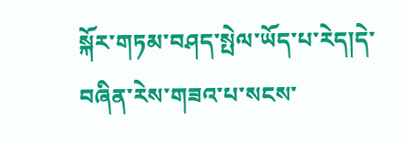སྐོར་གཏམ་བཤད་སྤེལ་ཡོད་པ་རེད།དེ་བཞིན་རེས་གཟའ་པ་སངས་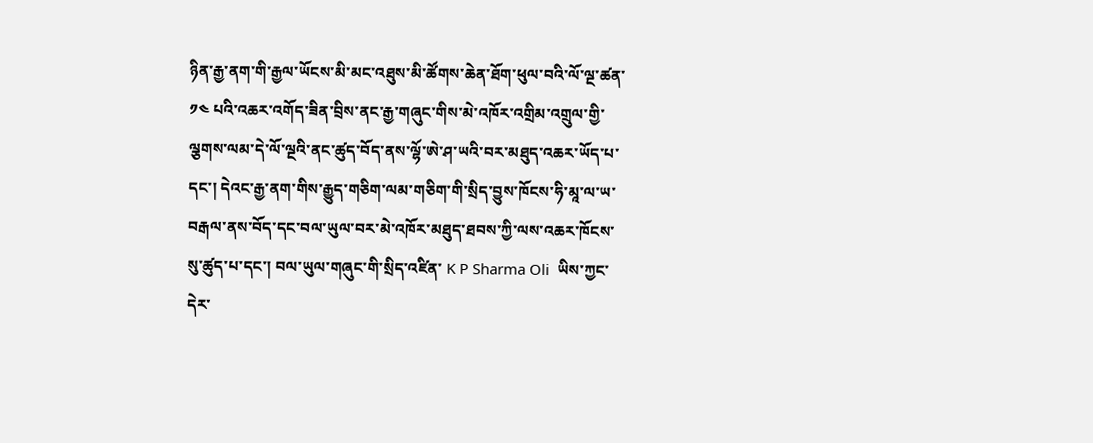ཉིན་རྒྱ་ནག་གི་རྒྱལ་ཡོངས་མི་མང་འཐུས་མི་ཚོགས་ཆེན་ཐོག་ཕུལ་བའི་ལོ་ལྔ་ཚན་ ༡༤ པའི་འཆར་འགོད་ཟིན་བྲིས་ནང་རྒྱ་གཞུང་གིས་མེ་འཁོར་འགྲིམ་འགྲུལ་གྱི་ལྕགས་ལམ་དེ་ལོ་ལྔའི་ནང་ཚུད་བོད་ནས་ལྷོ་ཨེ་ཤ་ཡའི་བར་མཐུད་འཆར་ཡོད་པ་དང་། དེའང་རྒྱ་ནག་གིས་རྒྱུད་གཅིག་ལམ་གཅིག་གི་སྲིད་བྱུས་ཁོངས་ཧི་མཱ་ལ་ཡ་བརྒལ་ནས་བོད་དང་བལ་ཡུལ་བར་མེ་འཁོར་མཐུད་ཐབས་ཀྱི་ལས་འཆར་ཁོངས་སུ་ཚུད་པ་དང་། བལ་ཡུལ་གཞུང་གི་སྲིད་འཛིན་ K P Sharma Oli  ཡིས་ཀྱང་དེར་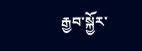རྒྱབ་སྐྱོར་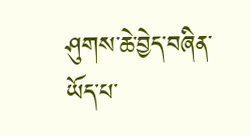ཤུགས་ཆེ་བྱེད་བཞིན་ཡོད་པ་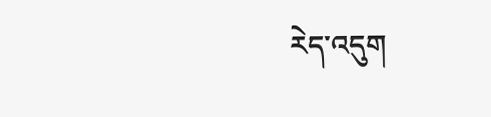རེད་འདུག